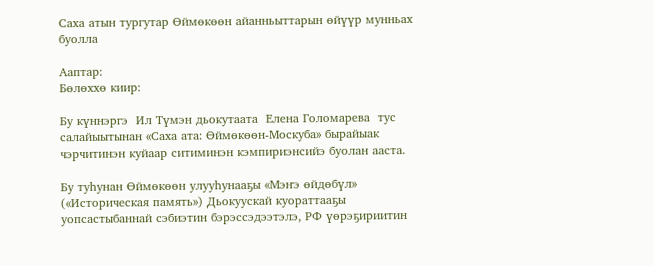Саха атын тургутар Өймөкөөн айанньыттарын өйүүр мунньах буолла

Ааптар:
Бөлөххө киир:

Бу күннэргэ  Ил Түмэн дьокутаата  Елена Голомарева  тус салайыытынан «Саха ата: Өймөкөөн-Москуба» бырайыак чэрчитинэн куйаар ситиминэн кэмпириэнсийэ буолан ааста.

Бу туһунан Өймөкөөн улууһунааҕы «Мэҥэ өйдөбүл» («Историческая память») Дьокуускай куораттааҕы уопсастыбаннай сэбиэтин бэрэссэдээтэлэ, РФ үөрэҕириитин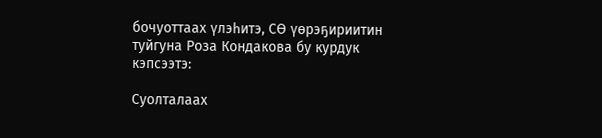бочуоттаах үлэһитэ, СӨ үөрэҕириитин туйгуна Роза Кондакова бу курдук кэпсээтэ:

Суолталаах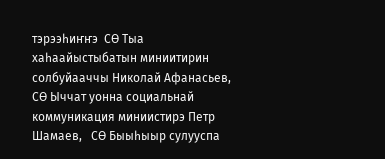тэрээһиҥҥэ  СӨ Тыа хаһаайыстыбатын миниитирин солбуйааччы Николай Афанасьев, СӨ Ыччат уонна социальнай коммуникация миниистирэ Петр Шамаев,   СӨ Быыһыыр сулууспа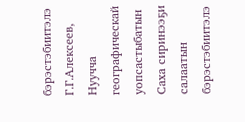бэрэстэбиитэлэ  Г.Г.Алексеев, Нуучча географическай уопсастыбатын Саха сиринээҕи салаатын бэрэстэбиитэлэ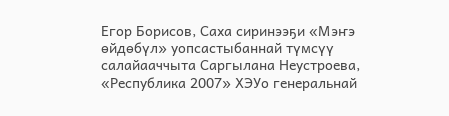Егор Борисов, Саха сиринээҕи «Мэҥэ өйдөбүл» уопсастыбаннай түмсүү салайааччыта Саргылана Неустроева,  «Республика 2007» ХЭУо генеральнай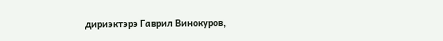дириэктэрэ Гаврил Винокуров,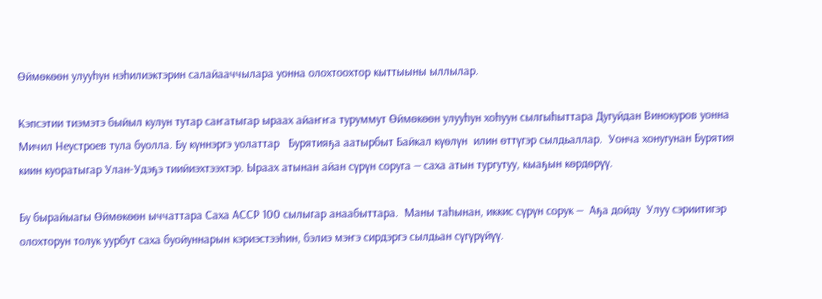Өймөкөөн улууһун нэһилиэктэрин салайааччылара уонна олохтоохтор кыттыыны ыллылар.

Кэпсэтии тиэмэтэ быйыл кулун тутар саҥатыгар ыраах айаҥҥа туруммут Өймөкөөн улууһун хоһуун сылгыһыттара Дугуйдан Винокуров уонна  Мичил Неустроев тула буолла. Бу күннэргэ уолаттар   Бурятияҕа аатырбыт Байкал күөлүн  илин өттүгэр сылдьаллар.  Уонча хонугунан Бурятия киин куоратыгар Улан-Удэҕэ тиийиэхтээхтэр. Ыраах атынан айан сүрүн соруга — саха атын тургутуу, кыаҕын көрдөрүү.

Бу бырайыагы Өймөкөөн ыччаттара Саха АССР 100 сылыгар анаабыттара.  Маны таһынан, иккис сүрүн сорук —  Аҕа дойду  Улуу сэриитигэр  олохторун толук уурбут саха буойуннарын кэриэстээһин, бэлиэ мэҥэ сирдэргэ сылдьан сүгүрүйүү.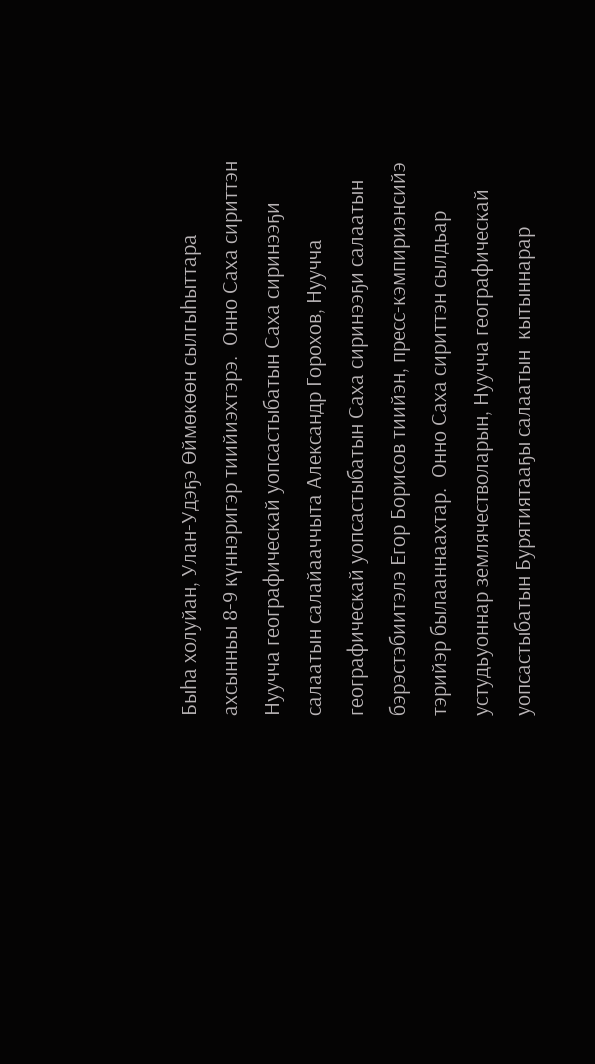Быһа холуйан, Улан-Удэҕэ Өймөкөөн сылгыһыттара ахсынньы 8-9 күннэригэр тиийиэхтэрэ.  Онно Саха сириттэн  Нуучча географическай уопсастыбатын Саха сиринээҕи салаатын салайааччыта Александр Горохов, Нуучча географическай уопсастыбатын Саха сиринээҕи салаатын бэрэстэбиитэлэ Егор Борисов тиийэн, пресс-кэмпириэнсийэ тэрийэр былааннаахтар.  Онно Саха сириттэн сылдьар устудьуоннар землячестволарын, Нуучча географическай уопсастыбатын Бурятиятааҕы салаатын  кытыннарар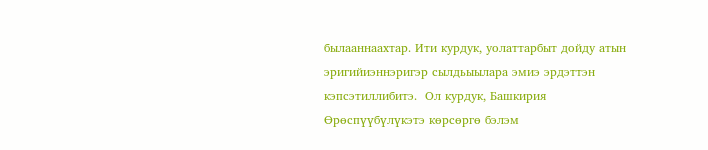былааннаахтар. Ити курдук, уолаттарбыт дойду атын эригийиэннэригэр сылдьыылара эмиэ эрдэттэн кэпсэтиллибитэ.  Ол курдук, Башкирия Өрөспүүбүлүкэтэ көрсөргө бэлэм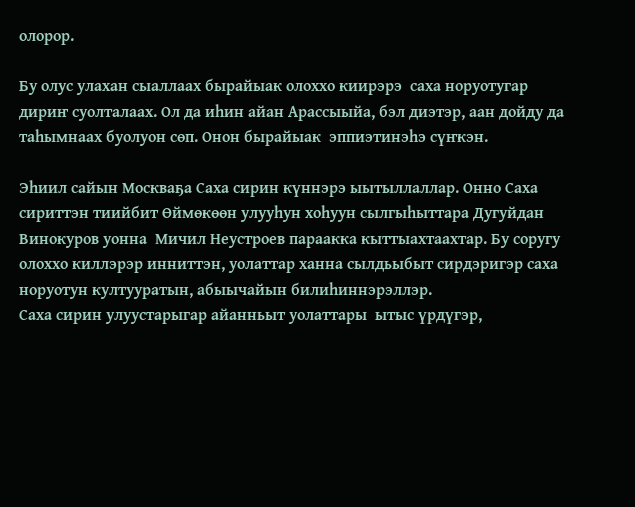олорор.

Бу олус улахан сыаллаах бырайыак олоххо киирэрэ  саха норуотугар дириҥ суолталаах. Ол да иһин айан Арассыыйа, бэл диэтэр, аан дойду да таһымнаах буолуон сөп. Онон бырайыак  эппиэтинэһэ сүҥкэн.

Эһиил сайын Москваҕа Саха сирин күннэрэ ыытыллаллар. Онно Саха сириттэн тиийбит Өймөкөөн улууһун хоһуун сылгыһыттара Дугуйдан Винокуров уонна  Мичил Неустроев параакка кыттыахтаахтар. Бу соругу олоххо киллэрэр инниттэн, уолаттар ханна сылдьыбыт сирдэригэр саха норуотун култууратын, абыычайын билиһиннэрэллэр.
Саха сирин улуустарыгар айанньыт уолаттары  ытыс үрдүгэр,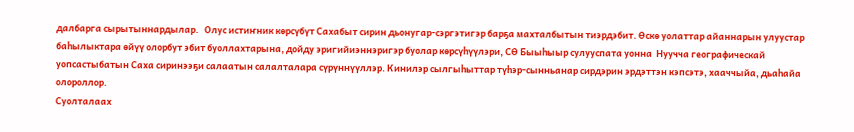далбарга сырытыннардылар.   Олус истиҥник көрсүбүт Сахабыт сирин дьонугар-сэргэтигэр барҕа махталбытын тиэрдэбит. Өскө уолаттар айаннарын улуустар баһылыктара өйүү олорбут эбит буоллахтарына, дойду эригийиэннэригэр буолар көрсүһүүлэри, СӨ Быыһыыр сулууспата уонна  Нуучча географическай уопсастыбатын Саха сиринээҕи салаатын салалталара сүрүннүүллэр. Кинилэр сылгыһыттар түһэр-сынньанар сирдэрин эрдэттэн кэпсэтэ, хааччыйа, дьаһайа олороллор.
Суолталаах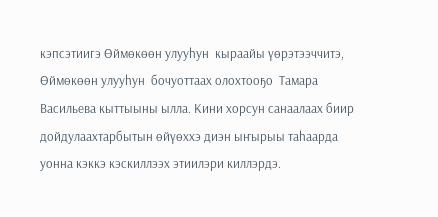кэпсэтиигэ Өймөкөөн улууһун  кыраайы үөрэтээччитэ, Өймөкөөн улууһун  бочуоттаах олохтооҕо  Тамара Васильева кыттыыны ылла. Кини хорсун санаалаах биир дойдулаахтарбытын өйүөххэ диэн ыҥырыы таһаарда уонна кэккэ кэскиллээх этиилэри киллэрдэ.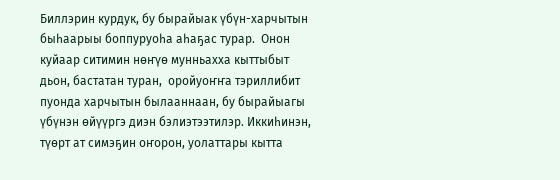Биллэрин курдук, бу бырайыак үбүн-харчытын быһаарыы боппуруоһа аһаҕас турар.  Онон куйаар ситимин нөҥүө мунньахха кыттыбыт дьон, бастатан туран,  оройуоҥҥа тэриллибит пуонда харчытын былааннаан, бу бырайыагы үбүнэн өйүүргэ диэн бэлиэтээтилэр. Иккиһинэн, түөрт ат симэҕин оҥорон, уолаттары кытта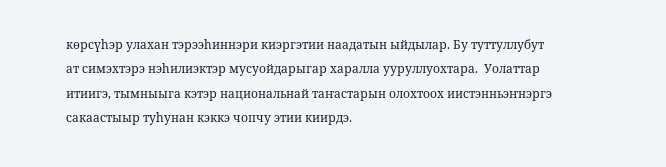көрсүһэр улахан тэрээһиннэри киэргэтии наадатын ыйдылар. Бу туттуллубут ат симэхтэрэ нэһилиэктэр мусуойдарыгар харалла ууруллуохтара.  Уолаттар итиигэ, тымныыга кэтэр национальнай таҥастарын олохтоох иистэнньэҥнэргэ сакаастыыр туһунан кэккэ чопчу этии киирдэ.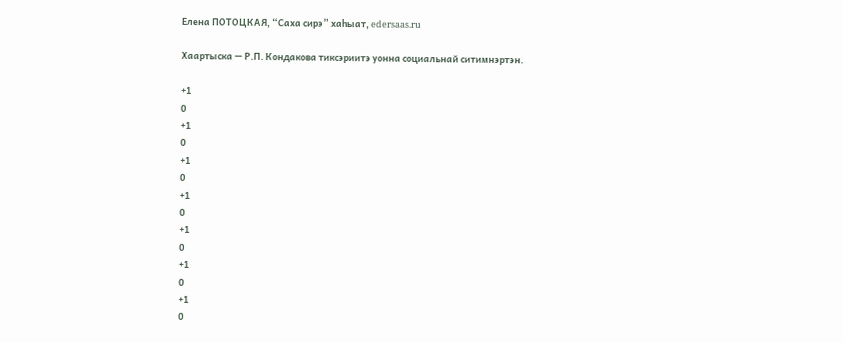Елена ПОТОЦКАЯ, “Саха сирэ” хаһыат, edersaas.ru

Хаартыска — Р.П. Кондакова тиксэриитэ уонна социальнай ситимнэртэн.

+1
0
+1
0
+1
0
+1
0
+1
0
+1
0
+1
0